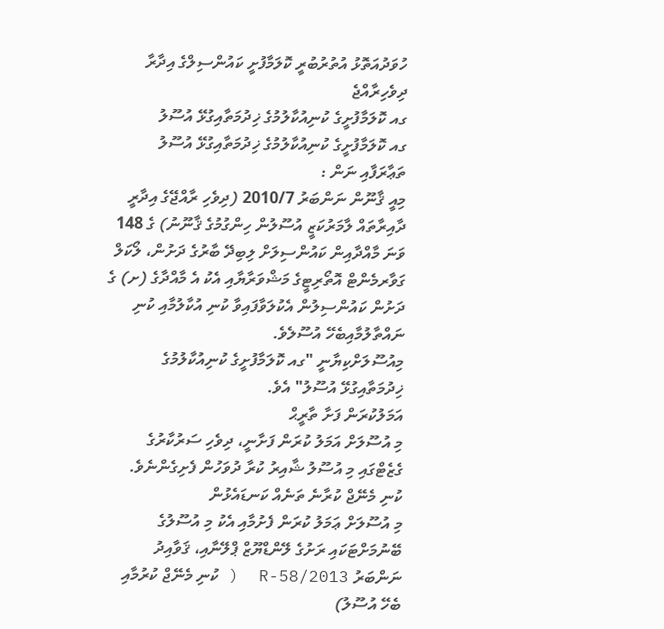ހުވަދުއަތޮޅު އުތުރުބުރީ ކޮލަމާފުށީ ކައުންސިލްގެ އިދާރާ
ދިވެހިރާއްޖެ
ގއ ކޮލަމާފުށީގެ ކުނިއުކާލުމުގެ ޚިދުމަތާއިގުޅޭ އުސޫލު
ގއ ކޮލަމާފުށީގެ ކުނިއުކާލުމުގެ ޚިދުމަތާއިގުޅޭ އުސޫލު
ތަޢާރަފާއި ނަން :
މިއީ ޤާނޫން ނަންބަރު 2010/7 (ދިވެހި ރާއްޖޭގެ އިދާރީ ދާއިރާތައް ލާމަރުކަޒީ އުސޫލުން ހިންގުމުގެ ޤާނޫނު) ގެ 148 ވަނަ މާއްދާއިން ކައުންސިލަށް ލިބިދޭ ބާރުގެ ދަށުން، ލޯކަލް ގަވާރމެންޓް އޮތޯރިޓީގެ މަޝްވަރާޔާއި އެކު އެ މާއްދާގެ (ށ) ގެ ދަށުން ކައުންސިލުން އެކުލަވާފައިވާ ކުނި އުކާލުމާއި ކުނި ނައްތާލުމާއިބެހޭ އުސޫލެވެ.
މިއުސޫލަށްކިޔާނީ "ގއ ކޮލަމާފުށީގެ ކުނިއުކާލުމުގެ ޚިދުމަތާއިގުޅޭ އުސޫލު" އެވެ.
އަމަލުކުރަން ފަށާ ތާރީޙް
މި އުސޫލަށް އަމަލު ކުރަން ފަށާނީ، ދިވެހި ސަރުކާރުގެ ގެޒެޓްގައި މި އުސޫލު ޝާއިރު ކުރާ ދުވަހުން ފެށިގެންނެވެ.
ކުނި މެނޭޖް ކުރާނެ ތަނެއް ކަނޑައެޅުން
މި އުސޫލަށް ޢަމަލު ކުރަން ފެށުމާއި އެކު މި އުސޫލުގެ ބޭނުމަށްޓަކައި ރަށުގެ ލޭންޑްޔޫޒް ޕްލޭނާއި، ޤަވާއިދު ނަންބަރު 2013/R-58  ( ކުނި މެނޭޖް ކުރުމާއި ބެހޭ އުސޫލު)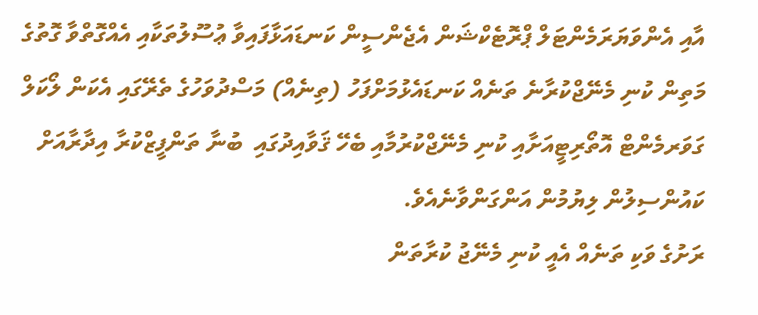އާއި އެންވަޔަރަމެންޓަލް ޕްރޮޓެކްޝަން އެޖެންސީން ކަނޑައަޅާފައިވާ ޢުސޫލުތަކާއި އެއްގޮތްވާ ގޮތުގެ މަތިން ކުނި މެނޭޖްކުރާނެ ތަނެއް ކަނޑައެޅުމަށްފަހު (ތިނެއް) މަސްދުވަހުގެ ތެރޭގައި އެކަން ލޯކަލް ގަވަރމެންޓް އޮތޯރިޓީއަށާއި ކުނި މެނޭޖްކުރުމާއި ބެހޭ ޤަވާއިދުގައި  ބުނާ ތަންފީޒްކުރާ އިދާރާއަށް ކައުންސިލުން ލިޔުމުން އަންގަންވާނެއެވެ.
ރަށުގެ ވަކި ތަނެއް އެއީ ކުނި މެނޭޖު ކުރާތަން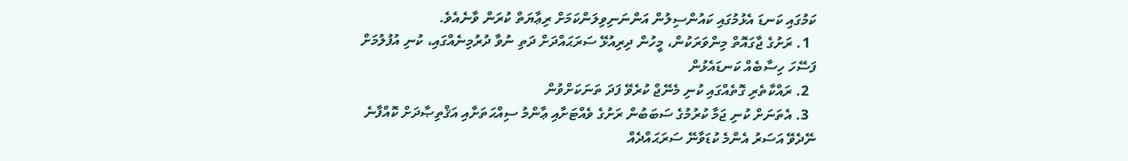ކަމުގައި ކަނޑަ އެޅުމުގައި ކައުންސިލުން އަންނަނިވިލަންކަމަށް ރިޢާޔަތް ކުރަން ވާނެއެވެ.
  1. ރަށުގެ ޖާގައޮތް މިންވަރަކުން، މީހުން ދިރިއުޅޭ ސަރަޙައްދަށް ދަތި ނުވާ ދުރުމިނެއްގައި، ކުނި އުފުލުމަށް ފަސޭހަ ހިސާބެއް ކަނޑައެޅުން
  2. ރައްކާތެރި ގޮތެއްގައި ކުނި މެނޭޖް ކުރެވޭ ފަދަ ތަނަކަށްވުން
  3. އެތަނަށް ކުނި ޖަމާ ކުރުމުގެ ސަބަބުން ރަށުގެ ވެއްޓަށާއި ޢާންމު ސިއްޙަތަށާއި އަޤްތިޞާދަށް ކޮއްފާނެ ނޭދެވޭ އަސަރު އެންމެ ކުޑަވާނޭ ސަރަޙައްދެއް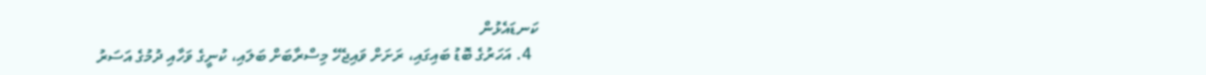ކަނޑައެޅުން
  4. އަހަރުގެ ބޮޑު ބައިގައި، ރަށަށް ވައިޖެހޭ މިސްރާބަށް ބަލައި، ކުނީގެ ވަހާއި ދުމުގެ އަސަރު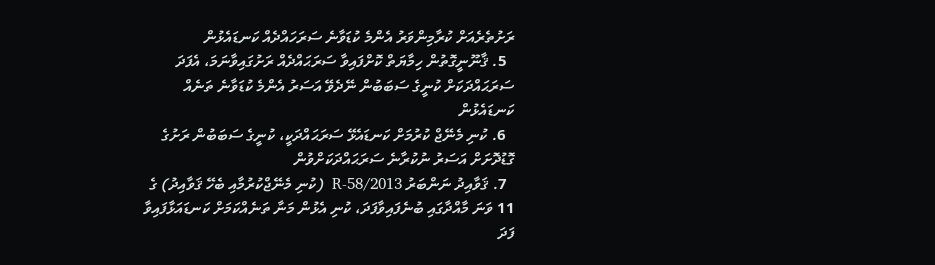ރަށުތެރެއަށް ކުރާމިންވަރު އެންމެ ކުޑަވާނެ ސަރަހައްދެއް ކަނޑައެޅުން
  5. ޤާނޫނީގޮތުން ހިމާޔަތް ކޮށްފައިވާ ސަރަޙައްދެއް ރަށުގައިވާނަމަ، އެފަދަ ސަރަޙައްދަކަށް ކުނީގެ ސަބަބުން ނޭދެވޭ އަސަރު އެންމެ ކުޑަވާނެ ތަނެއް ކަނޑައެޅުން
  6. ކުނި މެނޭޖް ކުރުމަށް ކަނޑައެޅޭ ސަރަޙައްދަކީ، ކުނީގެ ސަބަބުން ރަށުގެ ގޮޑުދޮށަށް އަސަރު ނުކުރާނެ ސަރަޙައްދަކަށްވުން
  7. ޤަވާއިދު ނަންބަރު 2013/R-58  (ކުނި މެނޭޖްކުރުމާއި ބެހޭ ޤަވާއިދު) ގެ 11 ވަނަ މާއްދާގައި ބުނެފައިވާފަދަ، ކުނި އެޅުން މަނާ ތަނެއްކަމަށް ކަނޑައަޅާފައިވާ ފަދަ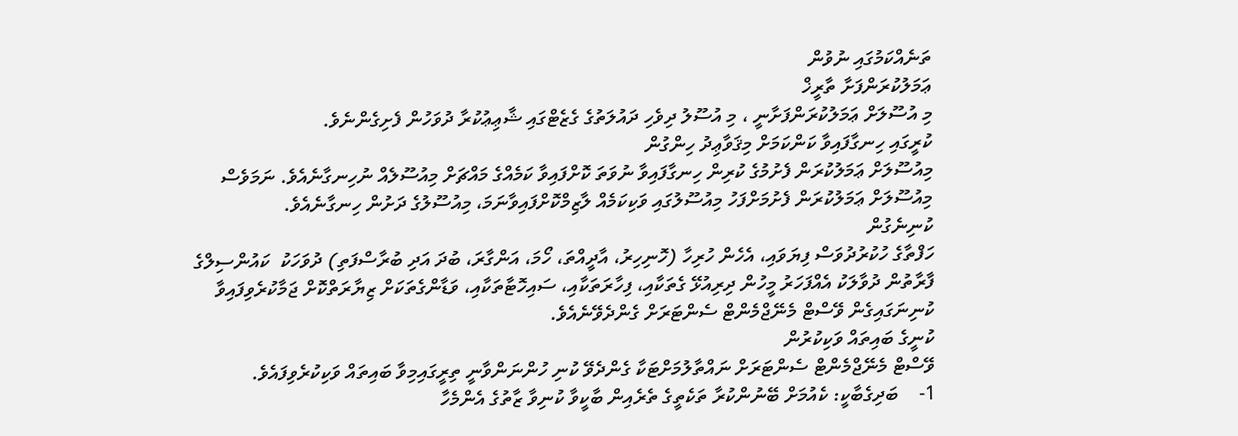ތަނެއްކަމުގައި ނުވުން
ޢަމަލުކުރަންފަށާ ތާރީޚް
މި އުސޫލަށް ޢަމަލުކުރަންފަށާނީ ، މި އުސޫލު ދިވެހި ދައުލަތުގެ ގެޒެޓްގައި ޝާޢިޢުކުރާ ދުވަހުން ފެށިގެންނެވެ.
ކުރީގައި ހިނގާފައިވާ ކަންކަމަށް މިޤަވާޢިދު ހިންގުން
މިއުސޫލަށް ޢަމަލުކުރަން ފެށުމުގެ ކުރިން ހިނގާފައިވާ ނުވަތަ ކޮށްފައިވާ ކަމެއްގެ މައްޗަށް މިއުސޫލެއް ނުހިނގާނެއެވެ. ނަމަވެސް މިއުސޫލަށް ޢަމަލުކުރަން ފެށުމަށްފަހު މިއުސޫލުގައި ވަކިކަމެއް ލާޒިމްކޮށްފައިވާނަމަ، މިއުސޫލުގެ ދަށުން ހިނގާނެއެވެ.
ކުނިނެގުން
ހަފްތާގެ ހުކުރުދުވަސް ފިޔަވައި، އެހެން ހުރިހާ (ހޮނިހިރު، އާދީއްތަ، ހޯމަ، އަންގާރަ، ބުދަ އަދި ބުރާސްފަތި) ދުވަހަކު  ކައުންސިލްގެ ފާރާތުން ދުވާލަކު އެއްފަހަރު މީހުން ދިރިއުޅޭ ގެތަކާއި، ފިހާރަތަކާއި، ސައިހޮޓާތަކާއި، ވަޑާންގެތަކަށް ޒިޔާރަތްކޮށް ޖަމާކުރެވިފައިވާ ކުނިނަގައިގެން ވޭސްޓް މެނޭޖްމެންޓް ސެންޓަރަށް ގެންދެވޭނެއެވެ.
ކުނީގެ ބައިތައް ވަކިކުރުން
ވޭސްޓް މެނޭޖްމެންޓް ސެންޓަރަށް ނައްތާލުމަށްޓަކާ ގެންދެވޭ ކުނި ހުންނަންވާނީ ތިރީގައިމިވާ ބައިތައް ވަކިކުރެވިފައެވެ.
1-    ބަދިގެބާކީ: ކެއުމަށް ބޭނުންކުރާ ތަކެތީގެ ތެރެއިން ބާކީވާ ކުނިވާ ޒާތުގެ އެންމެހާ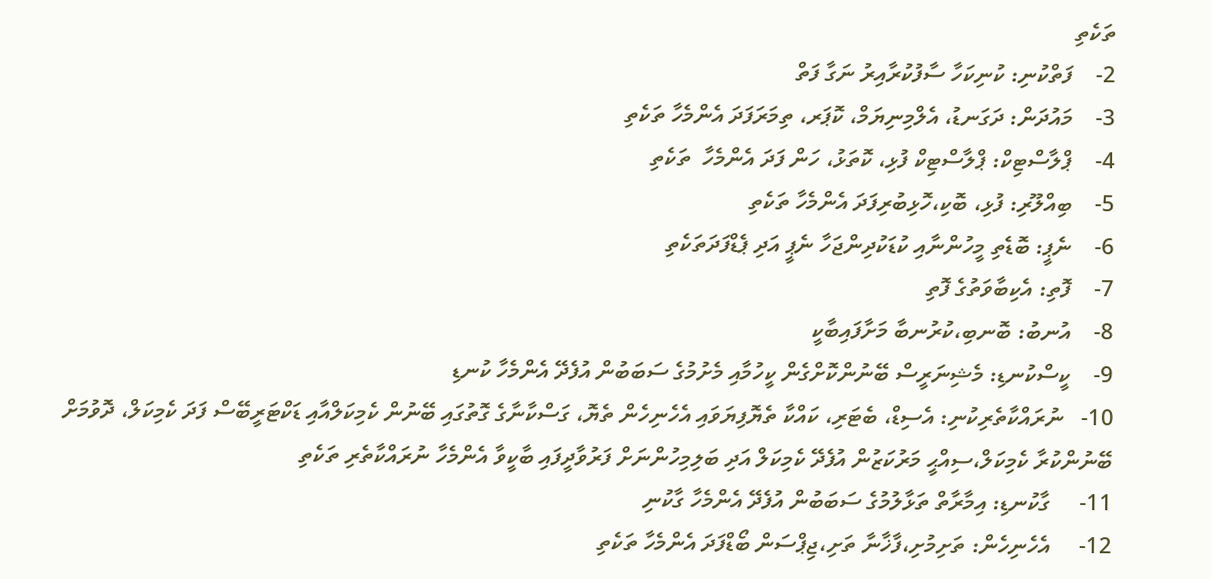ތަކެތި
2-    ފަތްކުނި: ކުނިކަހާ ސާފުކުރާއިރު ނަގާ ފަތް
3-    މައުދަން: ދަގަނޑު، އެލްމިނިޔަމް، ކޮޕަރ، ތިމަރަފަދަ އެންމެހާ ތަކެތި
4-    ޕްލާސްޓިކް: ޕްލާސްޓިކް ފުޅި، ކޮތަޅު، ހަން ފަދަ އެންމެހާ  ތަކެތި
5-    ބިއްލޫރި: ފުޅި، ބޮކި،ހޮޅިބުރިފަދަ އެންމެހާ ތަކެތި
6-    ނެޕީ: ބޮޑެތި މީހުންނާއި ކުޑަކުދިންޖަހާ ނެޕީ އަދި ޕެޑްފަދަތަކެތި
7-    ފޮތި: އެކިބާވަތުގެ ފޮތި
8-    އުނބު: ބޮނބި،ކުރުނބާ މަށާފައިބާކީ
9-    ކީސްކުނޑި: މެޝިނަރީސް ބޭނުންކޮށްގެން ކީހުމާއި މެށުމުގެ ސަބަބުން އުފެދޭ އެންމެހާ ކުނޑި
10-   ނުރައްކާތެރިކުނި: އެސިޑް، ބެޓަރި، ކައްކާ ތެޔޮފިޔަވައި އެހެނިހެން ތެޔޮ، ގަސްކާނާގެ ގޮތުގައި ބޭނުން ކެމިކަލްއާއި ޑަކްޓަރީބޭސް ފަދަ ކެމިކަލް، ދޮވުމަށް ބޭނުންކުރާ ކެމިކަލް،ސިއްޙީ މަރުކަޒުން އުފެދޭ ކެމިކަލް އަދި ބަލިމިހުންނަށް ފަރުވާދީފައި ބާކީވާ އެންމެހާ ނުރައްކާތެރި ތަކެތި
11-     ގާކުނޑި: އިމާރާތް ތަޅާލުމުގެ ސަބަބުން އުފެދޭ އެންމެހާ ގާކުނި
12-     އެހެނިހެން: ތަށިމުށި،ފާޚާނާ ތަށި،ޖިޕްސަން ބޯޑްފަދަ އެންމެހާ ތަކެތި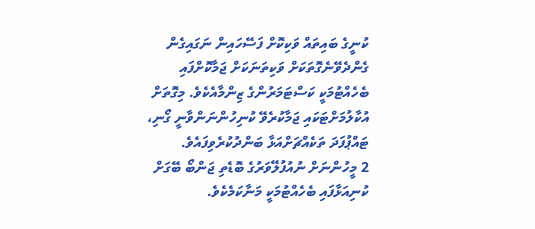ކުނީގެ ބައިތައް ވަކިކޮށް ފަސޭހައިން ނަގައިގެން ގެންދެވޭނެގޮތަކަށް ވަކިތަނަކަށް ޖަމާކޮށްފައި ބެހެއްޓުމަކީ ކަސްޓަމަރުންގެ ޒިންމާއެކެވެ. މިގޮތަށް އުކާލުމަށްޓަކައި ޖަމާކުރެވޭ ކުނިހުންނަންވާނީ ގޯނި، ޓައްޕުފަދަ ތަކެއްޗަށްއަޅާ ބަންދުކުރެވިފައެވެ.
2 މީހުންނަށް ނުއުފުލޭވަރުގެ ބޮޑެތި ޖަންބޯ ބޭގަށް ކުނިއަޅާފައި ބެހެއްޓުމަކީ މަނާކަމެކެވެ.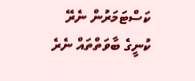ކަސްޓަމަރުން ނެރޭ ކުނީގެ ބާވަތްތައް ނެރެ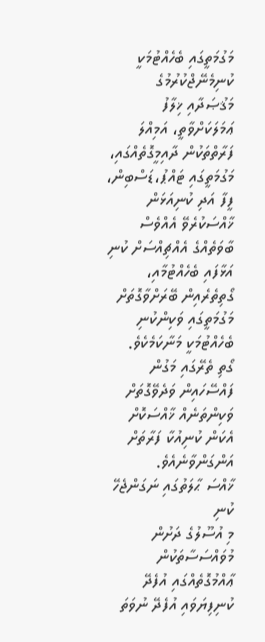މަގުމަތީގައި ބެހެއްޓުމަކީ ކުނިމެނޭޖްކުރުމުގެ މަޤުޞަދާއި ޚިލާފު ޢަމަލަކަށްވާތީ، އަމިއްލަ ފަރާތްތަކުން ދާއިމީގޮތެއްގައި، މަގުމަތީގައި ޓައްޕު،ޑަސްބިން، ފީފާ އަދި ކުނިއަޅަން ޚާއްސަކުރެވޭ އެއްވެސް ބާވަތެއްގެ އެއްޗިއްސަށް ކުނި އަޅާފައި ބެހެއްޓުމާއި، ގޯތިތެރެއިން ބޭރަށްވާގޮތަށް މަގުމަތީގައި ވަކިންކުނި ބެހެއްޓުމަކީ މަނާކަމެކެވެ.
ގޯތި ތެރޭގައި މަގުން ފައްސޭހައިން ވަދެވޭގޮތަށް ވަކިންތަނެއް ޚާއްސަކޮށް އެކަން ކުނިއުކާ ފަރާތަށް  އަންގަންވާނެއެވެ.
ޚާއްސަ ޙާލަތުގައި ނަގަންޖެހޭ ކުނި
މި އުސޫލުގެ ދަށުން މުވައްސަސާތަކުން ޢާއްމުގޮތެއްގައި އުފެދޭ ކުނިފިޔަވައި އުފެދޭ ނުވަތަ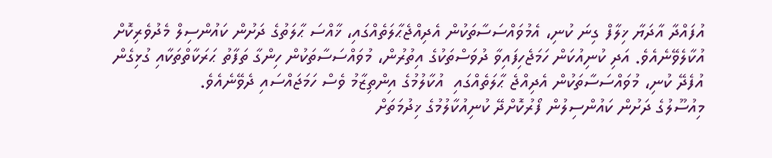އުފައްދާ އާދަޔާ ޚިލާފް ގިނަ ކުނި، އެމުވައްސަސާތަކުން އެދިއްޖެޙާލަތެއްގައި، ޚާއްސަ ޙާލަތުގެ ދަށުން ކައުންސިލް މެދުވެރިކޮށް އުކާލެވޭނެއެވެ. އަދި ކުނިއުކަން ހަމަޖެހިފައިވާ ދުވަސްތަކުގެ އިތުރުން، މުވައްސަސާތަކުން ހިންގާ ތަފާތު ޙަރަކާތްތަކާއި ގުޅިގެން އުފެދޭ ކުނި، މުވައްސަސާތަކުން އެދިއްޖެ ޙާލަތެއްގައި  އުކާލުމުގެ އިންތިޒާމު ވެސް ހަމަޖައްސައި ދެވޭނެއެވެ.
މިއުސޫލުގެ ދަށުން ކައުންސިލުން ފޯރުކޮށްދޭ ކުނިއުކާލުމުގެ ޚިދުމަތަށް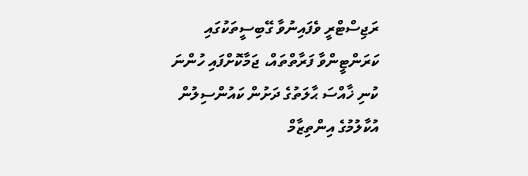ރަޖިސްޓްރީ ވެފައިނުވާ ގޭބިސީތަކުގައި ކަރަންޓީންވާ ފަރާތްތައް، ޖަމާކޮށްފައި ހުންނަ ކުނި ޚާއްސަ ޙާލަތުގެ ދަށުން ކައުންސިލުން އުކާލުމުގެ އިންތިޒާމް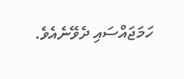ހަމަޖައްސައި ދެވޭނެއެވެ.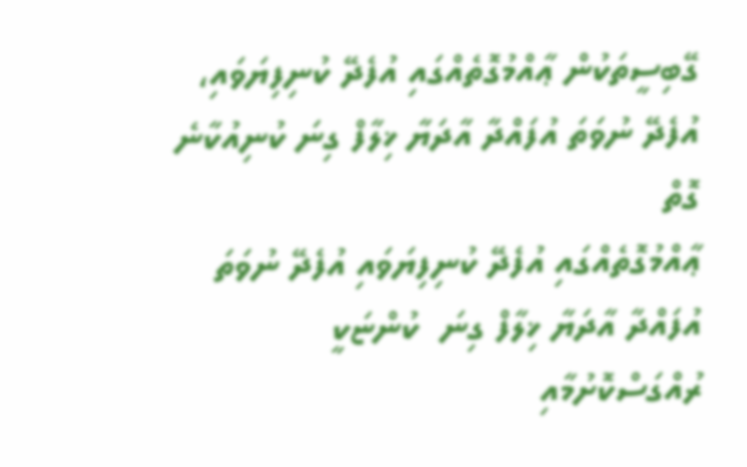ގޭބިސީތަކުން ޢާއްމުގޮތެއްގައި އުފެދޭ ކުނިފިޔަވައި، އުފެދޭ ނުވަތަ އުފައްދާ އާދަޔާ ޚިލާފް ގިނަ ކުނިއުކާނެ ގޮތް
ޢާއްމުގޮތެއްގައި އުފެދޭ ކުނިފިޔަވައި އުފެދޭ ނުވަތަ އުފައްދާ އާދަޔާ ޚިލާފް ގިނަ  ކުންޏަކީ ރުއްގަސްކޮށުމާއި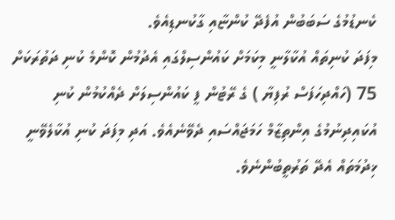ކެނޑުމުގެ ސަބަބުން އުފެދޭ ކުންޏާއި ގާކުނޑިއެވެ.
މިފަދަ ކުނިތައް އުކާލާނީ މިކަމަށް ކައުންސިލްގައި އެދުމުން ކޮންމެ ކުނި ދަތުރަކަށް 75 (ހައްދިހަފަސް ރުފިޔާ ) ގެ ރޭޓުން ފީ ކައުންސިލަށް ދެއްކުމުން ކުނި އުކައިދިނުމުގެ އިންތިޒާމް ހަމަޖައްސައި ދެވޭނެއެވެ. އަދި މިފަދަ ކުނި އުކާލެވޭނީ ޚިދުމަތައް އެދޭ ތަރުތީބުންނެވެ.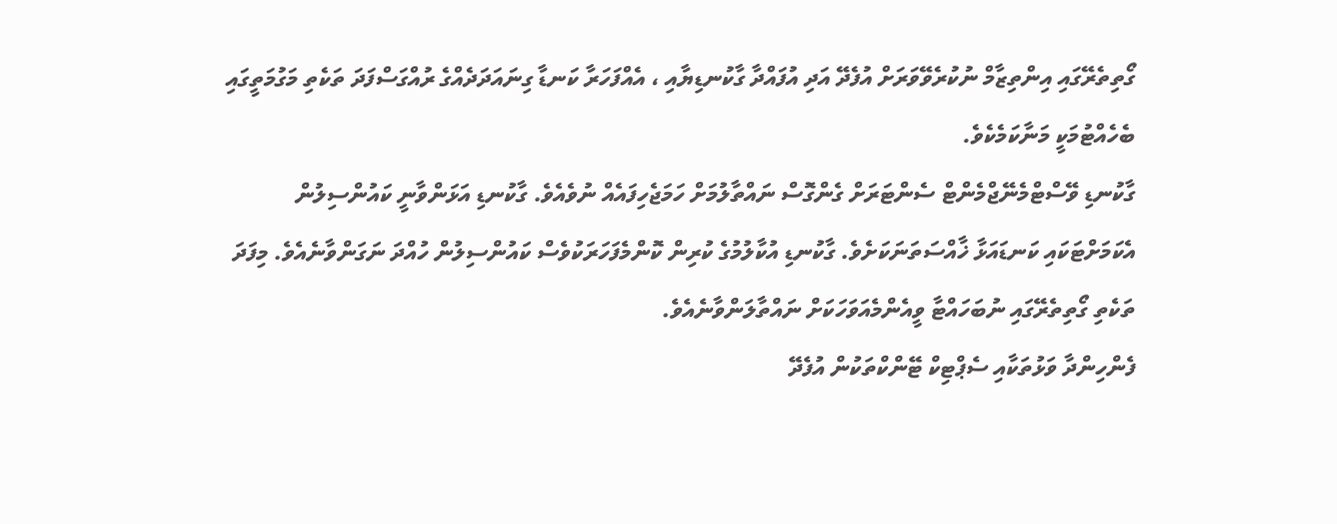ގޯތިތެރޭގައި އިންތިޒާމް ނުކުރެވޭވަރަށް އުފެދޭ އަދި އުފައްދާ ގާކުނޑިޔާއި ، އެއްފަހަރާ ކަނޑާ ގިނައަދަދެއްގެ ރުއްގަސްފަދަ ތަކެތި މަގުމަތީގައި ބެހެއްޓުމަކީ މަނާކަމެކެވެ.
ގާކުނޑި ވޭސްޓްމެނޭޖްމެންޓް ސެންޓަރަށް ގެންގޮސް ނައްތާލުމަށް ހަމަޖެހިފައެއް ނުވެއެވެ. ގާކުނޑި އަޅަންވާނީ ކައުންސިލުން އެކަމަށްޓަކައި ކަނޑައަޅާ ޚާއްސަތަނަކަށެވެ. ގާކުނޑި އުކާލުމުގެ ކުރިން ކޮންމެފަހަރަކުވެސް ކައުންސިލުން ހުއްދަ ނަގަންވާނެއެވެ. މިފަދަ ތަކެތި ގޯތިތެރޭގައި ނުބަހައްޓާ ވީއެންމެއަވަހަކަށް ނައްތާލަންވާނެއެވެ.
ފެންހިންދާ ވަޅުތަކާއި ސެޕްޓިކް ޓޭންކްތަކުން އުފެދޭ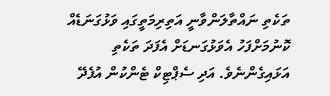ތަކެތި ނައްތާލަންވާނީ އަތިރިމަތީގައި ވަޅުގަނަޑެއް ކޮނުމަށްފަހު އެވަޅުގަނޑަށް އެފަދަ ތަކެތި އަޅައިގެންނެވެ. އަދި ސެޕްޓިކް ޓެންކުން އުފެދޭ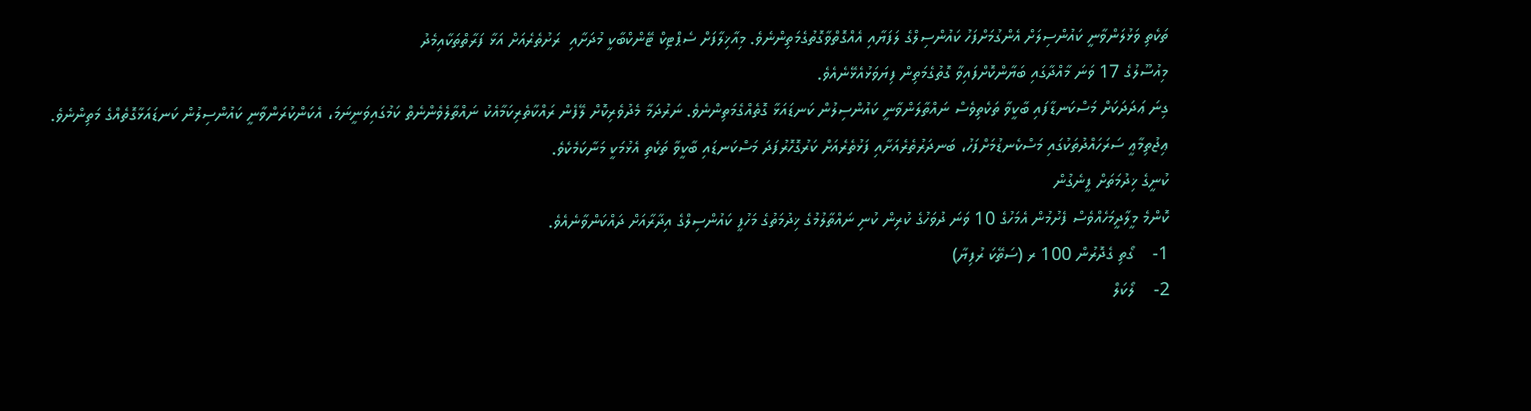ތަކެތި ވަޅުލަންވާނީ ކައުންސިލަށް އެންގުމަށްފަހު ކައުންސިލްގެ ލަފަޔާއި އެއްގޮތްވާގޮތުގެމަތިންނެވެ. މިއާޚިލާފަށް ސެޕްޓިކް ޓޭންކްބާކީ މުދަށާއި  ރަށުތެރެއަށް އަޅާ ފަރާތްތަކާއިމެދު
މިއުސޫލުގެ 17 ވަނަ މާއްދާގައި ބަޔާންކޮށްފައިވާ ގޮތުގެމަތިން ފިޔަވަޅުއެޅޭނެއެވެ.
ގިނަ ޢަދަދަކަށް މަސްކަނޑާފައި ބާކީވާ ތަކެތިވެސް ނައްތާލަންވާނީ ކައުންސިލުން ކަނޑައަޅާ ގޮތެއްގެމަތިންނެވެ. ނަރުދަމާ މެދުވެރިކޮށް ލޭފެން ރައްކާތެރިކަމާއެކު ނައްތާލެވެންނެތް ކަމުގައިވަނީނަމަ، އެކަންކުރަންވާނީ ކައުންސިލުން ކަނޑައަޅާގޮތެއްގެ މަތިންނެވެ. ޢިޖުތިމާޢީ ސަރަހައްދުތަކުގައި މަސްކެނޑުމަށްފަހު، ބަނދަރުތެރެއަށާއި ފަޅުތެރެއަށް ކަރުގޮހޮރުފަދަ މަސްކަނޑައި ބާކީވާ ތަކެތި އެޅުމަކީ މަނާކަމެކެވެ.
ކުނީގެ ޚިދުމަތަށް ފީނެގުން
ކޮންމެ މީލާދީމަހެއްވެސް ފެށުމުން އެމަހުގެ 10 ވަނަ ދުވަހުގެ ކުރިން ކުނި ނައްތާލުމުގެ ޚިދުމަތުގެ މަހުފީ ކައުންސިލްގެ އިދާރާއަށް ދައްކަންވާނެއެވެ.
1-    ގޯތި ގެދޮރުން 100 ރ (ސަތޭކަ ރުފިޔާ)
2-    ލޯކަލް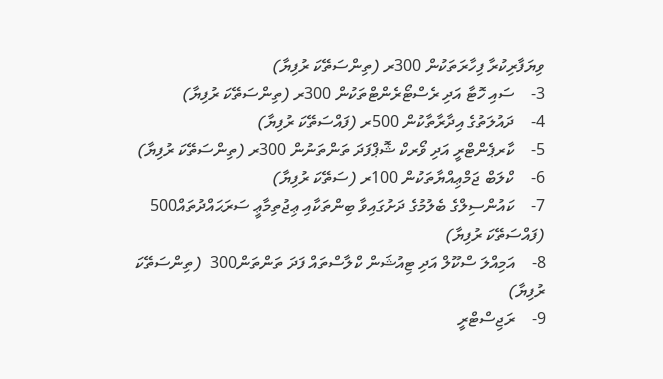ވިޔަފާރިކުރާ ފިހާރަތަކުން 300ރ (ތިންސަތޭކަ ރުފިޔާ)
3-    ސައި ހޮޓާ އަދި ރެސްޓޯރެންޓްތަކުން 300ރ (ތިންސަތޭކަ ރުފިޔާ)
4-    ދައުލަތުގެ އިދާރާތާކުން 500ރ (ފައްސަތޭކަ ރުފިޔާ)
5-    ކާރޕެންޓްރީ އަދި ވޯރކް ޝޮޕްފަދަ ތަންތަނުން 300ރ (ތިންސަތޭކަ ރުފިޔާ)
6-    ކްލަބް ޖަމްޢިއްޔާތަކުން 100ރ (ސަތޭކަ ރުފިޔާ)
7-    ކައުންސިލްގެ ބެލުމުގެ ދަށުގައިވާ ބިންތަކާއި ޢިޖުތިމާޢީ ސަރަޙައްދުތައް500  (ފައްސަތޭކަ ރުފިޔާ)
8-    އަމިއްލަ ސްކޫލް އަދި ޓިއުޝަން ކްލާސްތައް ފަދަ ތަންތަން300  (ތިންސަތޭކަ ރުފިޔާ)
9-    ރަޖިސްޓްރީ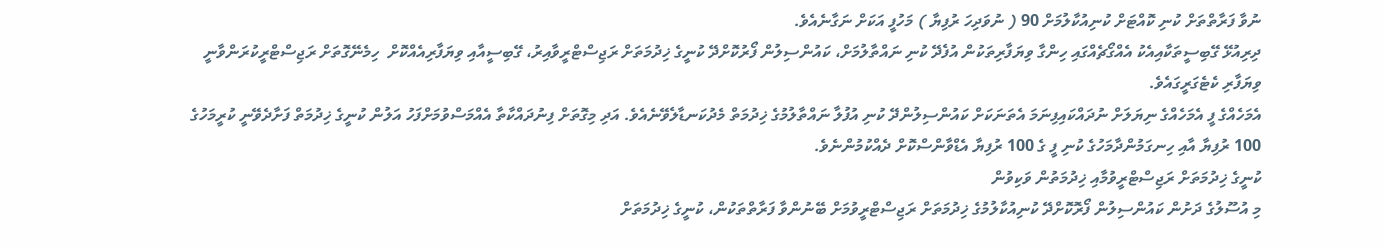ނުވާ ފަރާތްތަށް ކުނި ކޮއްޓަށް ކުނިއުކާލުމަށް 90 ( ނުވަދިހަ ރުފިޔާ ) މަހުފީ އަކަށް ނަގާނެއެވެ.
ދިރިއުޅޭ ގޭބިސީތަކާއިއެކު އެއްގޯޗެއްގައި ހިންގާ ވިޔަފާރިތަކުން އުފެދޭ ކުނި ނައްތާލުމަށް، ކައުންސިލުން ފޯރުކޮށްދޭ ކުނީގެ ޚިދުމަތަށް ރަޖިސްޓްރީވާއިރު، ގޭބިސީއާއި ވިޔަފާރިއެއްކޮށް  ހިމެނޭގޮތަށް ރަޖިސްޓްރީކުރަންވާނީ ވިޔަފާރި ކެޓެގަރީގައެވެ.
އެމަހެއްގެ ފީ އެމަހެއްގެ ނިޔަލަށް ނުދައްކައިފިނަމަ އެތަނަކަށް ކައުންސިލުންދޭ ކުނި އުފުލާ ނައްތާލުމުގެ ޚިދުމަތް މެދުކަނޑާލެވޭނެއެވެ. އަދި މިގޮތަށް ފިނުދައްކާތާ އެއްމަސްވުމަށްފަހު އަލުން ކުނީގެ ޚިދުމަތް ފަށާދެވޭނީ ކުރީމަހުގެ 100 ރުފިޔާ އާއި ހިނގަމުންދާމަހުގެ ކުނި ފީ ގެ 100 ރުފިޔާ އެޑްވާންސްކޮށް ދެއްކުމުންނެވެ.
ކުނީގެ ޚިދުމަތަށް ރަޖިސްޓްރީވުމާއި ޚިދުމަތުން ވަކިވުން
މި އުސޫލުގެ ދަށުން ކައުންސިލުން ފޯރޮކޮށްދޭ ކުނިއުކާލުމުގެ ޚިދުމަތަށް ރަޖިސްޓްރީވުމަށް ބޭނުންވާ ފަރާތްތަކުން، ކުނީގެ ޚިދުމަތަށް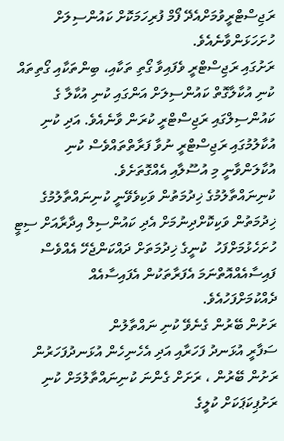ރަޖިސްޓްރީވުމަށްއެދޭ ފޯމް ފުރިހަމަކޮށް ކައުންސިލަށް ހުށަހަޅަންވާނެއެވެ.
ރަށުގައި ރަޖިސްޓްރީ ވެފައިވާ ގޯތި ތަކާއި، ބިންތަކާއި ގޯތިތައް ކުނި އުކާލާގޮތް ކައުންސިލަށް އަންގައި ކުނި އުކާލާ ގެ ކައުންސިލްގައި ރަޖިސްޓްރީ ކުރަން ވާނެއެވެ. އަދި ކުނި އުކާލުމުގައި ރަޖިސްޓްރީ ނުވާ ފަރާތްތައްވެސް ކުނި އުކާލަންވާނީ މި އުސޫލާއި އެއްގޮތަށެވެ.
ކުނިނައްތާލުމުގެ ޚިދުމަތުން ވަކިވެވޭނީ ކުނިނައްތާލުމުގެ ޚިދުމަތުން ވަކިކޮށްދިނުމަށް އެދި ކައުންސިލް އިދާރާއަށް ސިޓީ ހުށަހެޅުމަށްފަހު  ކުނީގެ ޚިދުމަތަށް ދައްކަންޖެހޭ އެއްވެސް ފައިސާއެއްއޮތްނަމަ އެފަރާތަކުން އެފައިސާއެއް ދެއްކުމަށްފަހުއެވެ.
ރަށުން ބޭރުން ގެނެވޭ ކުނި ނައްތާލުން
ސަފާރީ އުޅަނދު ފަހަރާއި އަދި އެހެނިހެން އުޅަނދުފަހަރުން ރަށުން ބޭރުން ، ރަށަށް ގެންނަ ކުނިނައްތާލުމަށް ކުނި ރަށުޕިކަޕަކަށް ކުލީގެ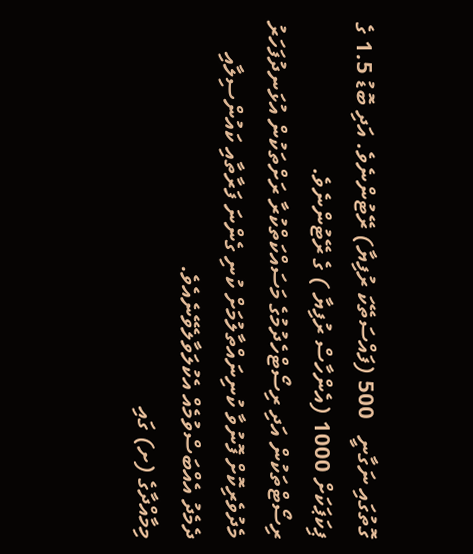ގޮތުގައި ނަގާނީ   500 (ފައްސަތޭކަ ރުފިޔާ) ރޭޓުންނެވެ. އަދި ބޮޑު 1.5 ގެ ޕިކަޕަކަށް 1000 (އެންހާސް ރުފިޔާ ) ގެ ރޭޓުންނެވެ.
ރިސޯޓްތަކުން އަދި ރިސޯޓްހެދުމުގެ މަސައްކަތްކުރާ ރަށްތަކުން އުޅަނދުފަހަރު
މެދުވެރިކޮށް ފޮނުވާ ކުނިނައްތާލުމަށް ކުނި ގެންނަ ފަރާތާއި ކައުންސިލާއި ދެމެދު އެއްބަސްވުމެއް އެކުލަވާލެވޭނެއެވެ.
މިމާއްދާގެ (ށ) ގައި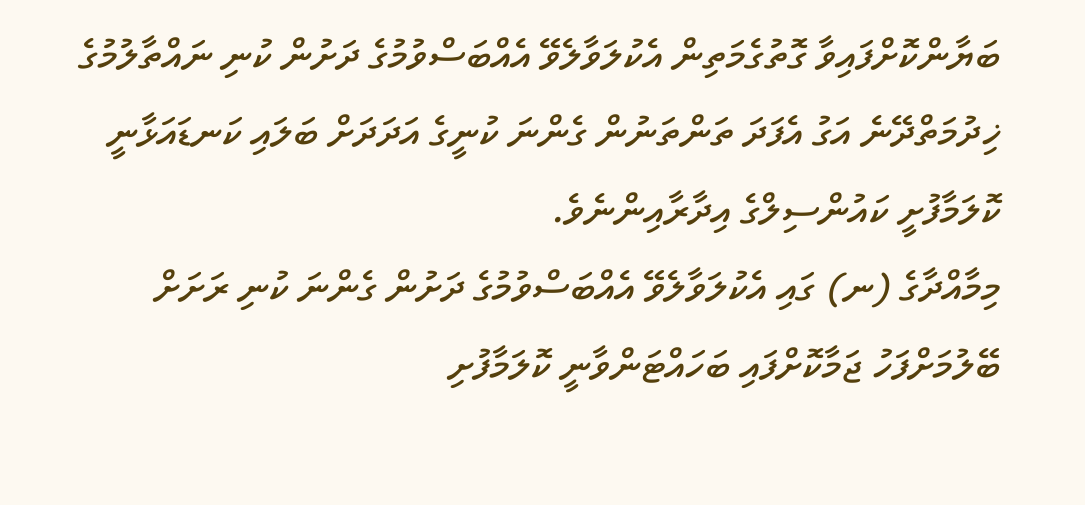ބަޔާންކޮށްފައިވާ ގޮތުގެމަތިން އެކުލަވާލެވޭ އެއްބަސްވުމުގެ ދަށުން ކުނި ނައްތާލުމުގެ ޚިދުމަތްދޭނެ އަގު އެފަދަ ތަންތަނުން ގެންނަ ކުނީގެ އަދަދަށް ބަލައި ކަނޑައަޅާނީ ކޮލަމާފުށީ ކައުންސިލްގެ އިދާރާއިންނެވެ.
މިމާއްދާގެ (ނ) ގައި އެކުލަވާލެވޭ އެއްބަސްވުމުގެ ދަށުން ގެންނަ ކުނި ރަށަށް ބޭލުމަށްފަހު ޖަމާކޮށްފައި ބަހައްޓަންވާނީ ކޮލަމާފުށި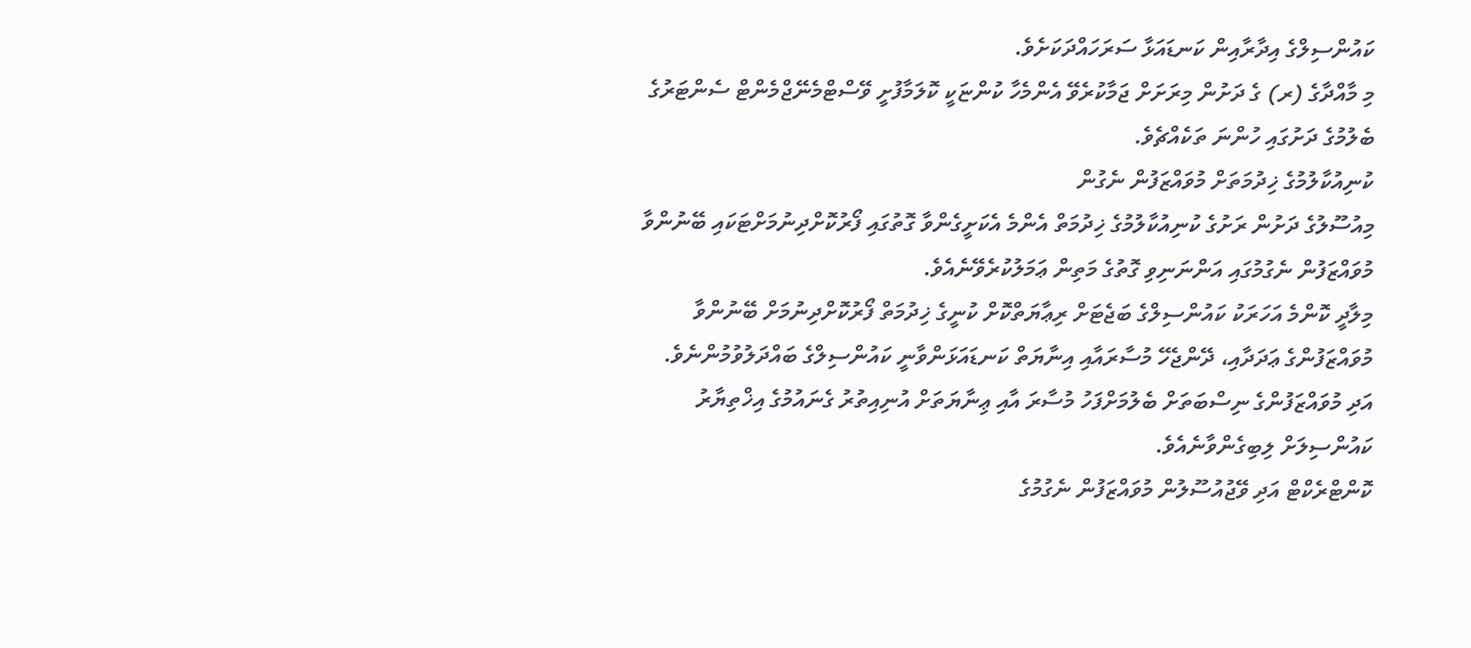ކައުންސިލްގެ އިދާރާއިން ކަނޑައަޅާ ސަރަހައްދަކަށެވެ.
މި މާއްދާގެ (ރ) ގެ ދަށުން މިރަށަށް ޖަމާކުރެވޭ އެންމެހާ ކުންޏަކީ ކޮލަމާފުށީ ވޭސްޓްމެނޭޖްމެންޓް ސެންޓަރުގެ ބެލުމުގެ ދަށުގައި ހުންނަ ތަކެއްޗެވެ.
ކުނިއުކާލުމުގެ ޚިދުމަތަށް މުވައްޒަފުން ނެގުން
މިއުސޫލުގެ ދަށުން ރަށުގެ ކުނިއުކާލުމުގެ ޚިދުމަތް އެންމެ އެކަށީގެންވާ ގޮތުގައި ފޯރުކޮށްދިނުމަށްޓަކައި ބޭނުންވާ މުވައްޒަފުން ނެގުމުގައި އަންނަނިވި ގޮތުގެ މަތިން ޢަމަލުކުރެވޭނެއެވެ.
މިލާދީ ކޮންމެ އަހަރަކު ކައުންސިލްގެ ބަޖެޓަށް ރިޢާޔަތްކޮށް ކުނީގެ ޚިދުމަތް ފޯރުކޮށްދިނުމަށް ބޭނުންވާ މުވައްޒަފުންގެ ޢަދަދާއި، ދޭންޖެހޭ މުސާރައާއި އިނާޔަތް ކަނޑައަޅަންވާނީ ކައުންސިލްގެ ބައްދަލުވުމުންނެވެ. އަދި މުވައްޒަފުންގެ ނިސްބަތަށް ބެލުމަށްފަހު މުސާރަ އާއި ޢިނާޔަތަށް އުނިއިތުރު ގެނައުމުގެ އިޚްތިޔާރު ކައުންސިލަށް ލިބިގެންވާނެއެވެ.
ކޮންޓްރެކްޓް އަދި ވޭޖުއުސޫލުން މުވައްޒަފުން ނެގުމުގެ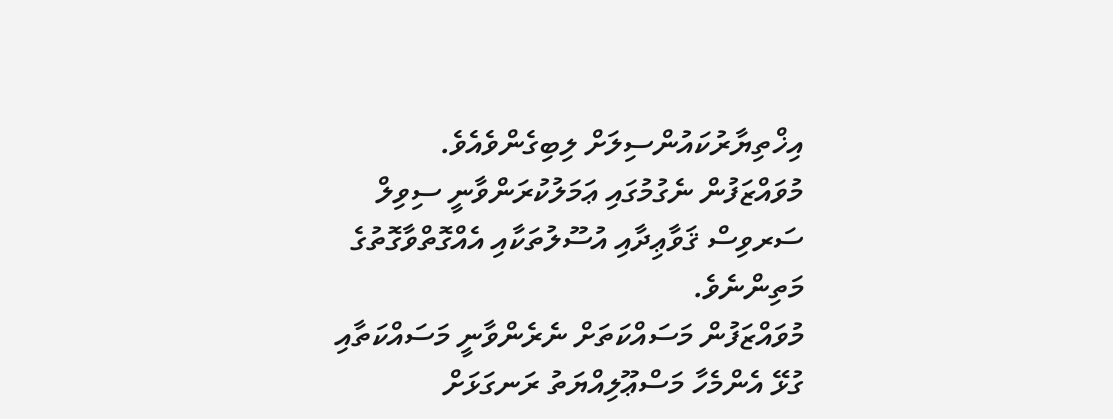އިޚްތިޔާރުކައުންސިލަށް ލިބިގެންވެއެވެ.
މުވައްޒަފުން ނެގުމުގައި ޢަމަލުކުރަންވާނީ ސިވިލް ސަރވިސް ޤަވާޢިދާއި އުސޫލުތަކާއި އެއްގޮތްވާގޮތުގެ މަތިންނެވެ.
މުވައްޒަފުން މަސައްކަތަށް ނެރެންވާނީ މަސައްކަތާއި ގުޅޭ އެންމެހާ މަސްޢޫލިއްޔަތު ރަނގަޅަށް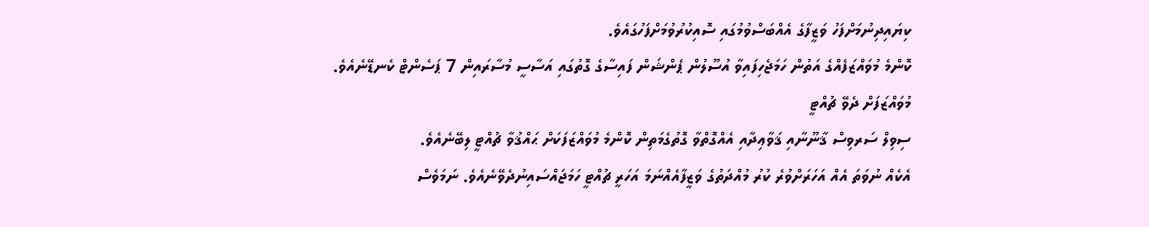ކިޔައިދިނުމަށްފަހު ވަޒީފާގެ އެއްބަސްވުމުގައި ސޮއިކުރުވުމަށްފަހުގައެވެ.
ކޮންމެ މުވައްޒަފެއްގެ އަތުން ހަމަޖެހިފައިވާ އުސޫލުން ޕެންޝަން ފައިސާގެ ގޮތުގައި އަސާސީ މުސާރައިން 7 ޕަސެންޓް ކެނޑޭނެއެވެ.
މުވައްޒަފަށް ދެވޭ ޗުއްޓީ
ސިވިލް ސަރވިސް ޤާނޫނާއި ޤަވާޢިދާއި އެއްގޮތްވާ ގޮތުގެމަތިން ކޮންމެ މުވައްޒަފަކަށް ޙައްޤުވާ ޗުއްޓީ ލިބޭނެއެވެ.
އެކެއް ނުވަތަ އެއް އަހަރަށްވުރެ ކުރު މުއްދަތުގެ ވަޒީފާއެއްނަމަ އަހަރީ ޗުއްޓީ ހަމަޖައްސައިނުދެވޭނެއެވެ. ނަމަވެސް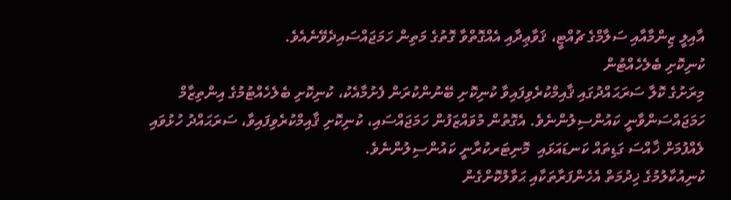އާއިލީ ޒިންމާއާއި ސަލާމްގެ ޗުއްޓީ، ޤަވާޢިދާއި އެއްގޮތްވާ ގޮތުގެ މަތިން ހަމަޖައްސައިދެވޭނެއެވެ.
ކުނިކޮށި ބެލެހެއްޓުން
މިރަށުގެ ކޮލާ ސަރަޙައްދުގައި ޤާއިމްކުރެވިފައިވާ ކުނިކޮށި ބޭނުންކުރަން ފެށުމާއެކު، ކުނިކޮށި ބެލެހެއްޓުމުގެ އިންތިޒާމް ހަމަޖައްސަންވާނީ ކައުންސިލުންނެވެ. އެގޮތުން މުވައްޒަފުން ހަމަޖައްސައި، ކުނިކޮށި ޤާއިމްކުރެވިފައިވާ، ސަރަޙައްދު ހުޅުވައި ލެއްފުމަށް ޚާއްސަ ގަޑިތައް ކަނޑައަޅައި  މޮނިޓަރކުރާނީ ކައުންސިލުންނެވެ.
ކުނިއުކާލުމުގެ ޚިދުމަތް އެހެންފަރާތަކާއި ޙަވާލުކޮށްގެން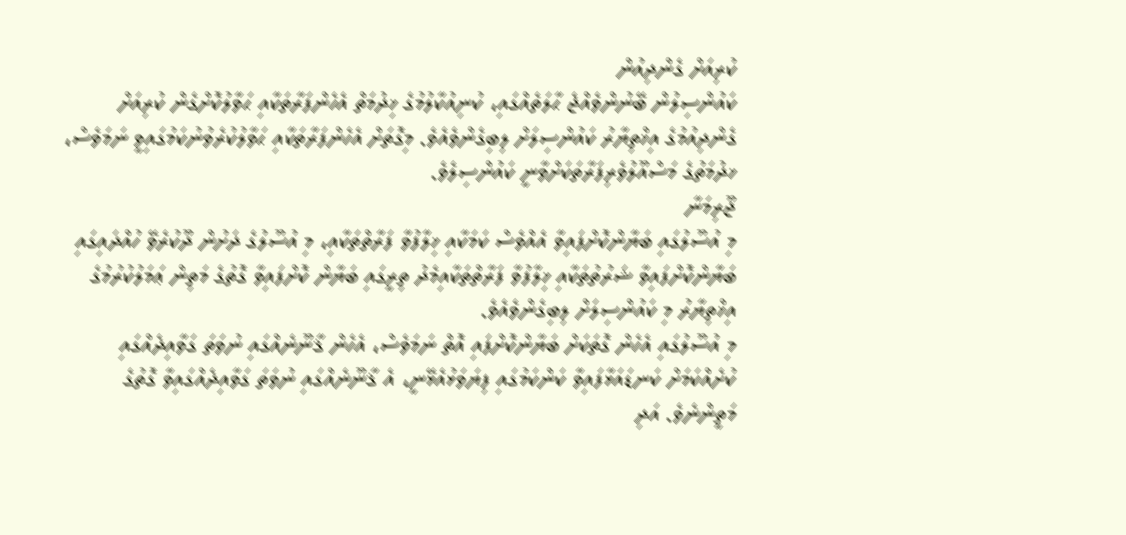ކުރިއަށް ގެންދިއުން
ކައުންސިލުން ބޭނުންވެއްޖެ ޙާލަތެއްގައި، ކުނިއުކާލުމުގެ ޚިދުމަތް އެހެންފަރާތަކާއި ޙަވާލުކޮށްގެން ކުރިއަށް ގެންދިއުމުގެ އިޚްތިޔާރު ކައުންސިލަށް ލިބިގެންވެއެވެ. މިގޮތަށް އެހެންފަރާތަކާއި ޙަވާލުކުރެވުނުކަމުގައިވީ ނަމަވެސް، ޚދުމަތުގެ މަސްއޫލުވެރިފަރާތަކަށްވާނީ ކައުންސިލެވެ.
ޖޫރިމަނާ
މި އުސޫލުގައި ބަޔާންކޮށްފައިވާ އެއްވެސް ކަމަކާއި ޚިލާފުވާ ފަރާތްތަކާއި، މި އުސޫލުގެ ދަށުން ދޫކުރެވޭ ހުއްދައިގައި ބަޔާންކޮށްފައިވާ ޝަރުތުތަކާއި ޚިލާފުވާ ފަރާތްތަކާއިމެދު ތިރީގައި ބަޔާން ކޮށްފައިވާ ގޮތުގެ މަތިން ޢަމަލުކުރުމުގެ އިޚްތިޔާރު މި ކައުންސިލަށް ލިބިގެންވެއެވެ.
މި އުސޫލުގައި އެހެން ގޮތަކަށް ބަޔާންކޮށްފައި އޮތް ނަމަވެސް، އެހެން ޤާނޫނެއްގައި ނުވަތަ ގަވާއިދެއްގައި ކުށެއްކަމަށް ކަނޑައަޅާފައިވާ ކަންކަމުގައި ފިޔަވަޅުއެޅޭނީ، އެ ޤާނޫނެއްގައި ނުވަތަ ގަވާއިދެއްގައިވާ ގޮތުގެ މަތީންނެވެ. އަދި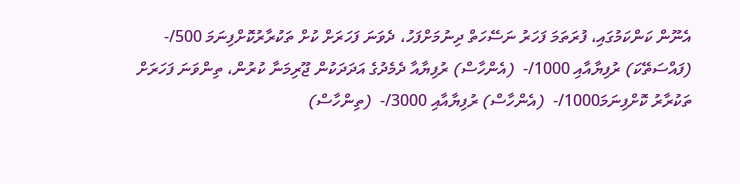އެނޫން ކަންކަމުގައި، ފުރަތަމަ ފަހަރު ނަސޭހަތް ދިނުމަށްފަހު، ދެވަނަ ފަހަރަށް ކުށް ތަކުރާރުކޮށްފިނަމަ 500/- (ފައްސަތޭކަ) ރުފިޔާއާއި 1000/-  (އެންހާސް) ރުފިޔާއާ ދެމެދުގެ އަދަދަކުން ޖޫރިމަނާ ކުރުން، ތިންވަނަ ފަހަރަށް ތަކުރާރު ކޮށްފިނަމަ1000/-  (އެންހާސް) ރުފިޔާއާއި 3000/-  (ތިންހާސް)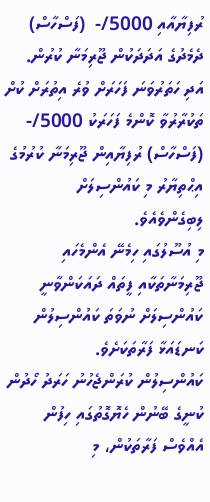ރުފިޔާއާއި 5000/-  (ފަސްހާސް) ދެމެދުގެ އަދަދަކުން ޖޫރިމަނާ ކުރުން. އަދި ހަތަރުވަނަ ފަހަރަށް ވުރެ އިތުރަށް ކުށް ތަކުރާރުވާ ކޮންމެ ފަހަރަކު 5000/-  (ފަސްހާސް) ރުފިޔާއިން ޖޫރިމަނާ ކުރުމުގެ އިޙްތިޔާރު މި ކައުންސިލަށް ލިބިގެންވެއެވެ.
މި އުސޫލުގައި ހިމެނޭ އެންމެހައި ޖޫރިމަނާތަކާއި ފީތައް ދައަކަންވާނީ ކައުންސިލަށް ނުވަތަ ކައުންސިލުން ކަނޑައަޅާ ފަރާތަކަށެވެ.
ކައުންސިލުން ކުރަންޖެހުނު ހަރަދު ހޯދުން
ކުނީގެ ބޭނުން ހެޔޮގޮތުގައި ހިފުން
އެއްވެސް ފަރާތަކުން، މި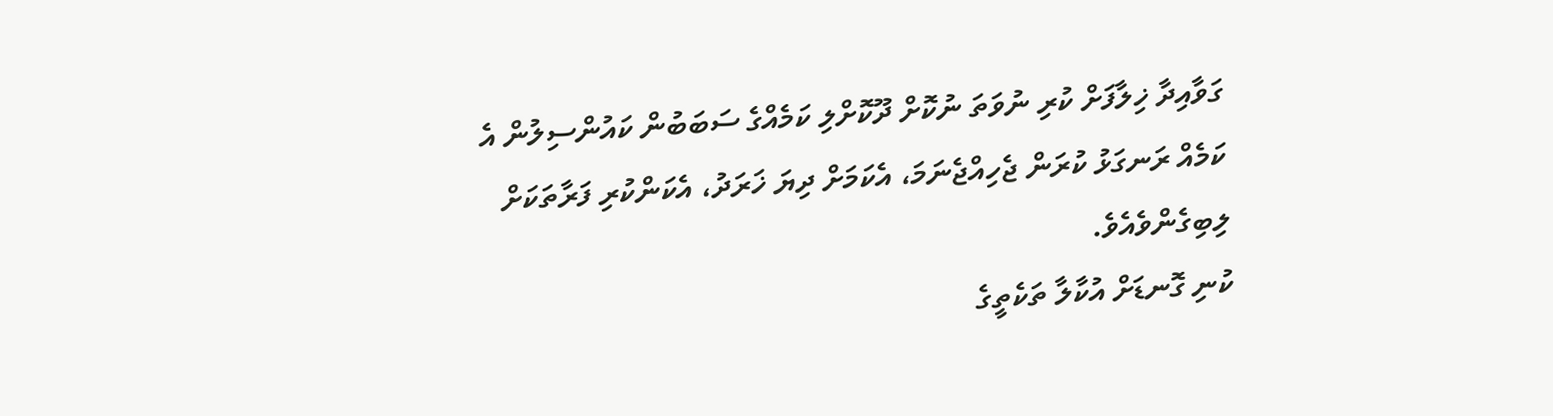ގަވާއިދާ ޚިލާފަށް ކުރި ނުވަތަ ނުކޮށް ދޫކޮށްލި ކަމެއްގެ ސަބަބުން ކައުންސިލުން އެ ކަމެއް ރަނގަޅު ކުރަން ޖެހިއްޖެނަމަ، އެކަމަށް ދިޔަ ޚަރަދު، އެކަންކުރި ފަރާތަކަށް ލިބިގެންވެއެވެ.
ކުނި ގޮނޑަށް އުކާލާ ތަކެތީގެ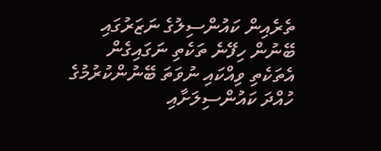ތެރެއިން ކައުންސިލުގެ ނަޒަރުގައި ބޭނުން ހިފޭނެ ތަކެތި ނަގައިގެން އެތަކެތި ވިއްކައި ނުވަތަ ބޭނުންކުރުމުގެ ހުއްދަ ކައުންސިލަށާއި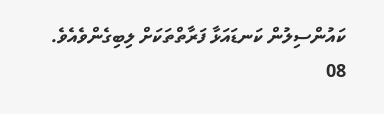ކައުންސިލުން ކަނޑައަޅާ ފަރާތްތަކަށް ލިބިގެންވެއެވެ.
08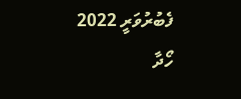ފެބުރުވަރީ 2022
ހޯދާ